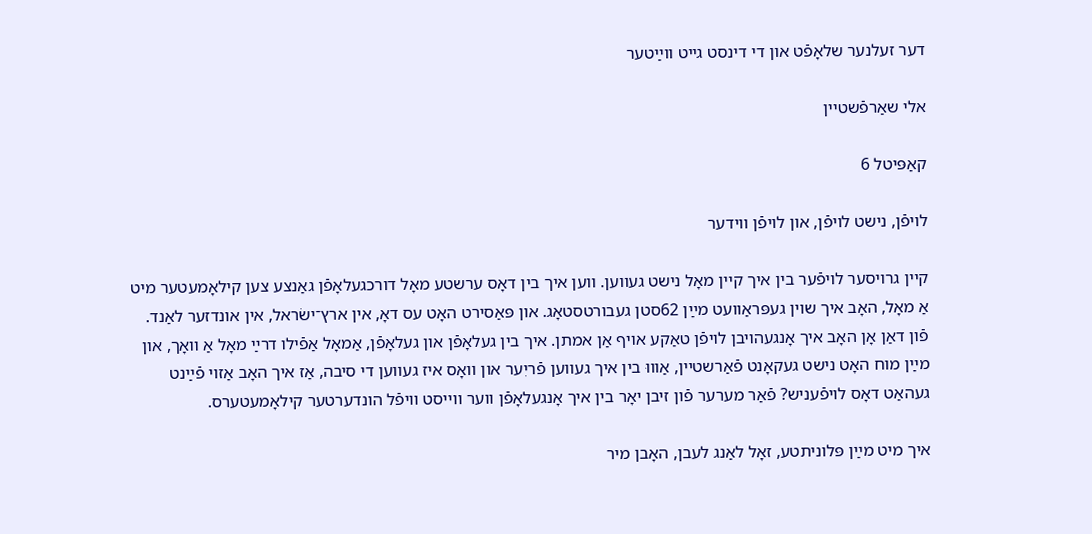דער זעלנער שלאָפֿט און די דינסט גייט ווײַטער

אלי שאַרפֿשטיין

קאַפּיטל 6

לויפֿן, נישט לויפֿן, און לויפֿן ווידער

קיין גרויסער לויפֿער בין איך קיין מאָל נישט געווען. ווען איך בין דאָס ערשטע מאָל דורכגעלאָפֿן גאַנצע צען קילאָמעטער מיט אַ מאָל, האָב איך שוין געפּראַוועט מײַן 62סטן געבורטסטאָג. און פּאַסירט האָט עס דאָ, אין ארץ־ישׂראל, אין אונדזער לאַנד. פֿון דאַן אָן האָב איך אָנגעהויבן לויפֿן טאַקע אויף אַן אמתן. איך בין געלאָפֿן און געלאָפֿן, אַמאָל אַפֿילו דרײַ מאָל אַ וואָך, און מײַן מוח האָט נישט געקאָנט פֿאַרשטיין, אַוווּ בין איך געווען פֿריִער און וואָס איז געווען די סיבה, אַז איך האָב אַזוי פֿײַנט געהאַט דאָס לויפֿעניש? פֿאַר מערער פֿון זיבן יאָר בין איך אָנגעלאָפֿן ווער ווייסט וויפֿל הונדערטער קילאָמעטערס.

איך מיט מײַן פּלוניתטע, זאָל לאַנג לעבן, האָבן מיר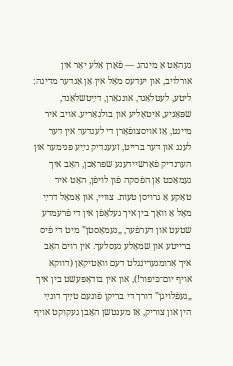געהאַט אַ מינהג — פֿאָרן אַלע יאָר אין אורלויב, און יעדעס מאָל אין אַן אַנדער מדינה: ליטע, לעטלאַנד, אונגאַרן, דײַטשלאַנד, שפּאַניע, איטאַליע און בולגאַריע. אויב איר מיינט, אַז אויסצופֿאָרן די לענדער אין דער לענג און דער ברייט, זעענדיק נײַע פּנימער און הערנדיק פֿאַרשיידענע שפּראַכן, האָב איך געמאַכט אַן הפֿסקה פֿון לויפֿן, האָט איר טאַקע אַ גרויסן טעות. צוויי, און אַמאָל דרײַ מאָל אַ וואָך בין איך געלאָפֿן אין די פֿרעמדע שטעט און דערפֿער, „געמאָסטן‟ מיט די פֿיס ברייטע און שמאָלע געסלעך. אין רוים האָב איך אַרומגערינגלט דעם וואַטיקאַן (דווקא אויף יום־כּיפּור!), און אין בודאַפּעשט בין איך „געפֿלויגן‟ דורך די בריקן פֿונעם טײַך דונײַ הין און צוריק, אַז מענטשן האָבן געקוקט אויף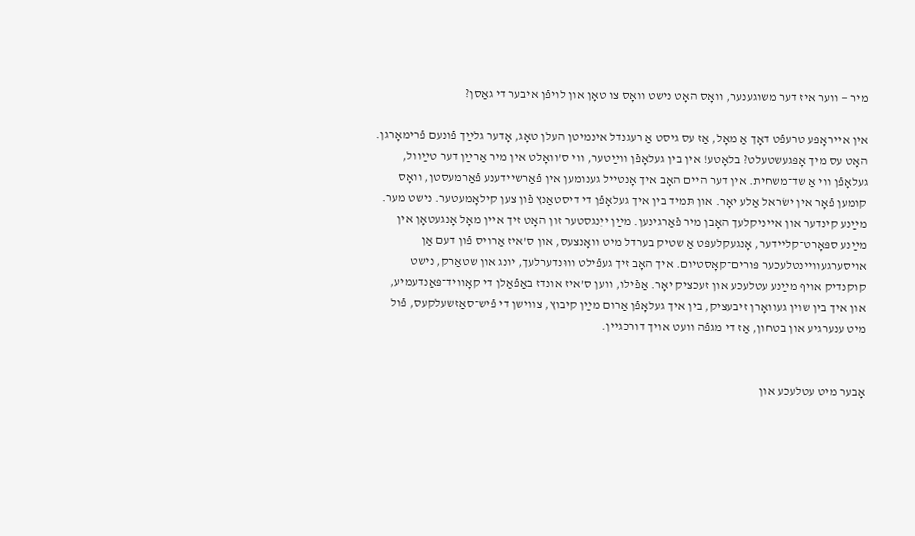מיר — ווער איז דער משוגענער, וואָס האָט נישט וואָס צו טאָן און לויפֿן איבער די גאַסן?

אין אייראָפּע טרעפֿט דאָך אַ מאָל, אַז עס גיסט אַ רעגנדל אינמיטן העלן טאָג, אָדער גלײַך פֿונעם פֿרימאָרגן. האָט עס מיך אָפּגעשטעלט? בלאָטע! אין בין געלאָפֿן ווײַטער, ווי ס’וואָלט אין מיר אַרײַן דער טײַוול, געלאָפֿן ווי אַ שד־משחית. אין דער היים האָב איך אָנטייל גענומען אין פֿאַרשיידענע פֿאַרמעסטן, וואָס קומען פֿאָר אין ישׂראל אַלע יאָר. און תּמיד בין איך געלאָפֿן די דיסטאַנץ פֿון צען קילאָמעטער. נישט מער. מײַנע קינדער און אייניקלעך האָבן מיר פֿאַרגינען. מײַן ייִנגסטער זון האָט זיך איין מאָל אָנגעטאָן אין מײַנע ספּאָרט־קליידער, אָנגעקלעפּט אַ שטיק בערדל מיט וואָנצעס, און ס’איז אַרויס פֿון דעם אַן אויסערגעוויינטלעכער פּורים־קאָסטיום. איך האָב זיך געפֿילט וווּנדערלעך, יונג און שטאַרק, נישט קוקנדיק אויף מײַנע עטלעכע און זעכציק יאָר. אַפֿילו, ווען ס’איז אונדז באַפֿאַלן די קאָוויד־פּאַנדעמיע, און איך בין שוין געוואָרן זיבעציק, בין איך געלאָפֿן אַרום מײַן קיבוץ, צווישן די פֿיש־סאַזשעלקעס, פֿול מיט ענערגיע און בטחון, אַז די מגפֿה וועט אויך דורכגיין.


אָבער מיט עטלעכע און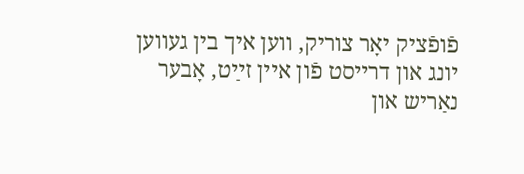פֿופֿציק יאָר צוריק, ווען איך בין געווען יונג און דרייסט פֿון איין זײַט, אָבער נאַריש און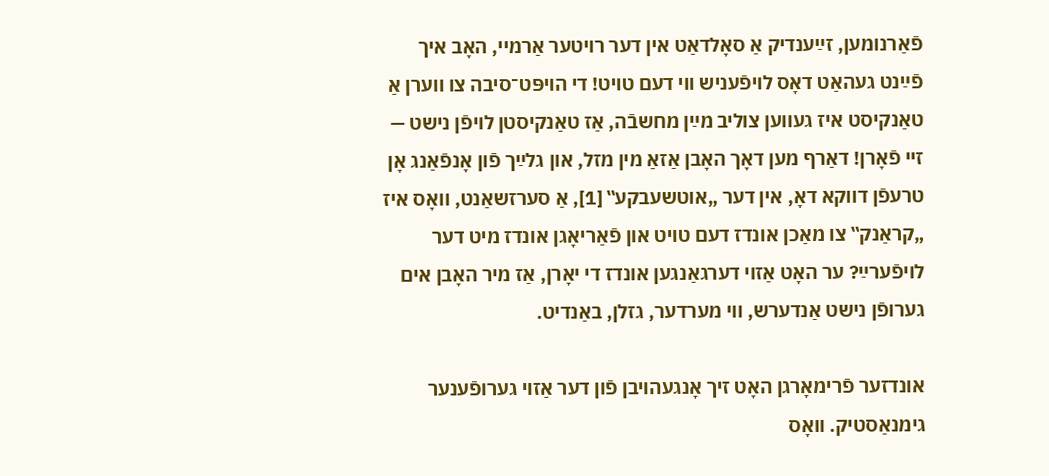פֿאַרנומען, זײַענדיק אַ סאָלדאַט אין דער רויטער אַרמיי, האָב איך פֿײַנט געהאַט דאָס לויפֿעניש ווי דעם טויט! די הויפּט־סיבה צו ווערן אַ טאַנקיסט איז געווען צוליב מײַן מחשבֿה, אַז טאַנקיסטן לויפֿן נישט — זיי פֿאָרן! דאַרף מען דאָך האָבן אַזאַ מין מזל, און גלײַך פֿון אָנפֿאַנג אָן טרעפֿן דווקא דאָ, אין דער „אוטשעבקע‟ [1], אַ סערזשאַנט, וואָס איז „קראַנק‟ צו מאַכן אונדז דעם טויט און פֿאַריאָגן אונדז מיט דער לויפֿערײַ? ער האָט אַזוי דערגאַנגען אונדז די יאָרן, אַז מיר האָבן אים גערופֿן נישט אַנדערש, ווי מערדער, גזלן, באַנדיט.

אונדזער פֿרימאָרגן האָט זיך אָנגעהויבן פֿון דער אַזוי גערופֿענער גימנאַסטיק. וואָס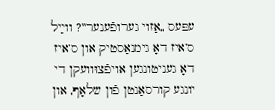עפּעס „אַזוי גערופֿענער‟? ווײַל ס’איז דאָ גימנאַסטיק און ס’איז דאָ געניטונגען אויפֿצוּוועקן די יונגע קורסאַנטן פֿון שלאָף, און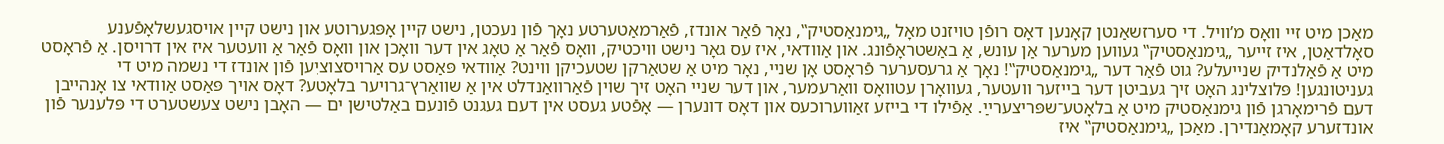מאַכן מיט זיי וואָס מ’וויל. די סערזשאַנטן קאָנען דאָס רופֿן טויזנט מאָל „גימנאַסטיק‟, נאָר פֿאַר אונדז, פֿאַרמאַטערטע נאָך פֿון נעכטן, נישט קיין אָפּגערוטע און נישט קיין אויסגעשלאָפֿענע סאָלדאַטן, איז זייער „גימנאַסטיק‟ געווען מערער אַן עונש, אַ באַשטראָפֿונג. און אַוודאי, איז עס גאָר נישט וויכטיק, וואָס פֿאַר אַ טאָג אין דער וואָכן און וואָס פֿאַר אַ וועטער איז אין דרויסן. אַ פֿראָסט מיט אַ פֿאַלנדיק שנייעלע? גוט פֿאַר דער „גימנאַסטיק‟! נאָך אַ גרעסערער פֿראָסט אָן שניי, נאָר מיט אַ שטאַרקן שטעכיקן ווינט? אַוודאי פּאַסט עס אַרויסצוציִען פֿון אונדז די נשמה מיט די געניטונגען! פּלוצלינג האָט זיך געביטן דער בייזער וועטער, געוואָרן עטוואָס וואַרעמער, און דער שניי האָט זיך שוין פֿאַרוואַנדלט אין אַ שוואַרץ־גרויער בלאָטע? דאָס אויך פּאַסט אַוודאי צו אָנהייבן דעם פֿרימאָרגן פֿון גימנאַסטיק מיט אַ בלאָטע־שפּריצערײַ. אַפֿילו די בייזע זאַווערוכעס און דאָס דונערן — אָפֿטע געסט אין דעם געגנט פֿונעם באַלטישן ים — האָבן נישט צעשטערט די פּלענער פֿון אונדזערע קאָמאַנדירן. מאַכן „גימנאַסטיק‟ איז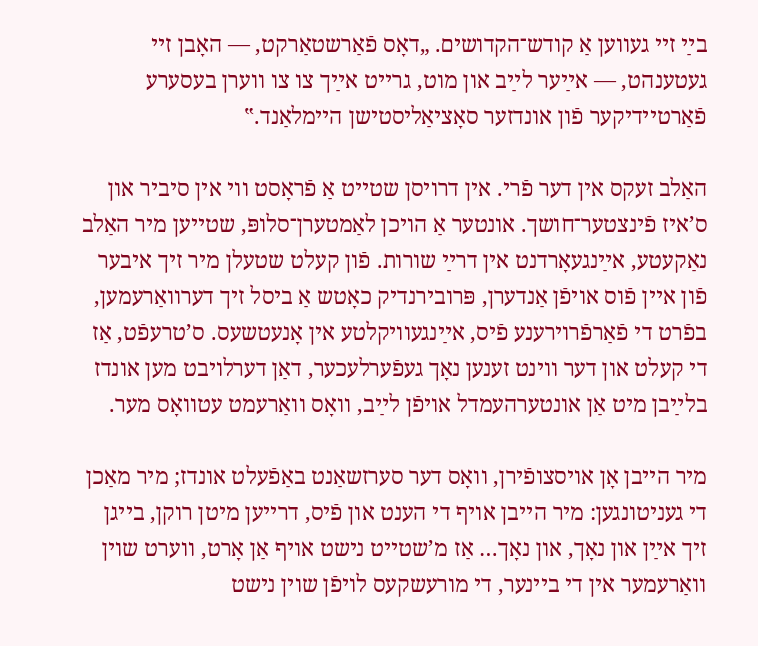בײַ זיי געווען אַ קודש־הקדושים. „דאָס פֿאַרשטאַרקט, — האָבן זיי געטענהט, — אײַער לײַב און מוט, גרייט אײַך צו צו ווערן בעסערע פֿאַרטיידיקער פֿון אונדזער סאָציאַליסטישן היימלאַנד.‟

האַלב זעקס אין דער פֿרי. אין דרויסן שטייט אַ פֿראָסט ווי אין סיביר און ס’איז פֿינצטער־חושך. אונטער אַ הויכן לאַמטערן־סלופּ, שטייען מיר האַלב נאַקעטע, אײַנגעאָרדנט אין דרײַ שורות. פֿון קעלט שטעלן מיר זיך איבער פֿון איין פֿוס אויפֿן אַנדערן, פּרובירנדיק כאָטש אַ ביסל זיך דערוואַרעמען, בפֿרט די פֿאַרפֿרוירענע פֿיס, אײַנגעוויקלטע אין אָנעטשעס. ס’טרעפֿט, אַז די קעלט און דער ווינט זענען נאָך געפֿערלעכער, דאַן דערלויבט מען אונדז בלײַבן מיט אַן אונטערהעמדל אויפֿן לײַב, וואָס וואַרעמט עטוואָס מער.

מיר הייבן אָן אויסצופֿירן, וואָס דער סערזשאַנט באַפֿעלט אונדז; מיר מאַכן די געניטונגען: מיר הייבן אויף די הענט און פֿיס, דרייען מיטן רוקן, בייגן זיך אײַן און נאָך, און נאָך… אַז מ’שטייט נישט אויף אַן אָרט, ווערט שוין וואַרעמער אין די ביינער, די מורעשקעס לויפֿן שוין נישט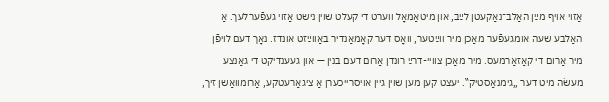אַזוי אויף מײַן האַלב־נאַקעטן לײַב, און מיטאַמאָל ווערט די קעלט שוין נישט אַזוי געפֿערלעך. אַ האַלבע שעה אומגעפֿער מאַכן מיר ווײַטער, וואָס דער קאָמאַנדיר באַווײַזט אונדז. נאָך דעם לויפֿן מיר אַרום די קאַזאַרמעס. מיר מאַכן צוויי-דרײַ רונדן אַרום דעם בנין — און געענדיקט די גאַנצע מעשׂה מיט דער „גימנאַסטיק‟. יעצט קען מען שוין גיין אויסרייכערן אַ ציגאַרעטקע, אַרומוואַשן זיך,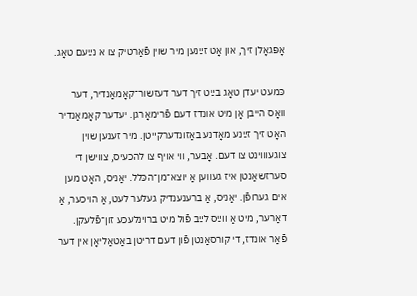אָפּגאָלן זיך, און אָט זײַנען מיר שוין פֿאַרטיק צו א נײַעם טאָג.

כּמעט יעדן טאָג בײַט זיך דער דעזשור־קאָמאַנדיר, דער וואָס הייבן אָן מיט אונדז דעם פֿרימאָרגן. יעדער קאָמאַנדיר האָט זיך זײַנע מאָדנע באַזונדערקײטן. מיר זענען שוין צוגעוווינט צו דעם. אָבער, ווי אויף צו להכעיס, צווישן די סערזשאַנטן איז געווען אַ יוצא־מן־הכּלל. יאַניס, האָט מען אים גערופֿן. יאַניס, אַ ברענענדיק געלער לעט, אַ הויכער, אַ דאַרער, מיט אַ ווײַס לײַב פֿול מיט ברוינלעכע זון־פֿלעקן. פֿאַר אונדז, די קורסאַנטן פֿון דעם דריטן באַטאַליאָן אין דער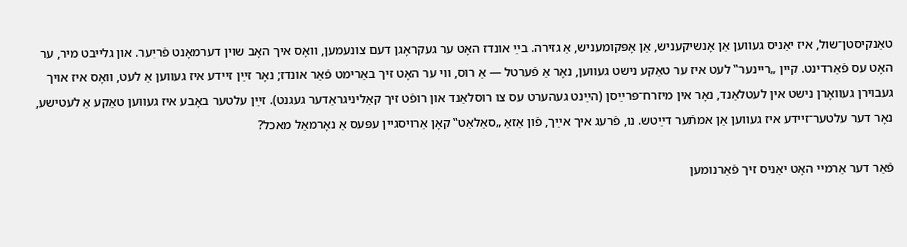טאַנקיסטן־שול, איז יאַניס געווען אַן אָנשיקעניש, אַן אָפּקומעניש, אַ גזירה. בײַ אונדז האָט ער געקראָגן דעם צונעמען, וואָס איך האָב שוין דערמאָנט פֿריִער. און גלייבט מיר, ער האָט עס פֿאַרדינט. קיין „ריינער‟ לעט איז ער טאַקע נישט געווען, נאָר אַ פֿערטל — אַ רוס, ווי ער האָט זיך באַרימט פֿאַר אונדז; נאָר זײַן זיידע איז געווען אַ לעט, וואָס איז אויך געבוירן געוואָרן נישט אין לעטלאַנד, נאָר אין מיזרח־פּרײַסן (הײַנט געהערט עס צו רוסלאַנד און רופֿט זיך קאַליניגראַדער געגנט). זײַן עלטער באָבע איז געווען טאַקע אַ לעטישע, נאָר דער עלטער־זיידע איז געווען אַן אמתֿער דײַטש. נו, פֿרעג איך אײַך, פֿון אַזאַ „סאַלאַט‟ קאָן אַרויסגיין עפּעס אַ נאָרמאַל מאכל?

פֿאַר דער אַרמיי האָט יאַניס זיך פֿאַרנומען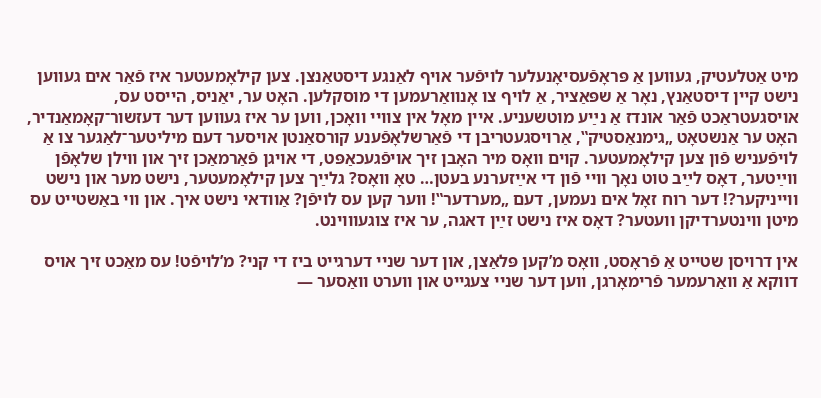מיט אַטלעטיק, געווען אַ פּראָפֿעסיאָנעלער לויפֿער אויף לאַנגע דיסטאַנצן. צען קילאָמעטער איז פֿאַר אים געווען נישט קיין דיסטאַנץ, נאָר אַ שפּאַציר, אַ לויף צו אָנוואַרעמען די מוסקלען. האָט ער, יאַניס, הייסט עס, אויסגעטראַכט פֿאַר אונדז אַ נײַע מוטשעניע. איין מאָל אין צוויי וואָכן, ווען ער איז געווען דער דעזשור־קאָמאַנדיר, האָט ער אַנשטאָט „גימנאַסטיק‟, אַרויסגעטריבן די פֿאַרשלאָפֿענע קורסאַנטן אויסער דעם מיליטער־לאַגער צו אַ לויפֿעניש פֿון צען קילאָמעטער. קוים וואָס מיר האָבן זיך אויפֿגעכאַפּט, די אויגן פֿאַרמאַכן זיך און ווילן שלאָפֿן ווײַטער, דאָס לײַב טוט נאָך וויי פֿון די אײַזערנע בעטן… טאָ וואָס? גלײַך צען קילאָמעטער, נישט מער און נישט ווייניקער?! דער רוח זאָל אים נעמען, דעם „מערדער‟! ווער קען עס לויפֿן? אַוודאי נישט איך. און ווי באַשטייט עס מיטן ווינטערדיקן וועטער? דאָס איז נישט זײַן דאגה, ער איז צוגעוווינט.

אין דרויסן שטייט אַ פֿראָסט, וואָס מ’קען פּלאַצן, און דער שניי דערגייט ביז די קני? מ’לויפֿט! עס מאַכט זיך אויס דווקא אַ וואַרעמער פֿרימאָרגן, ווען דער שניי צעגייט און ווערט וואַסער —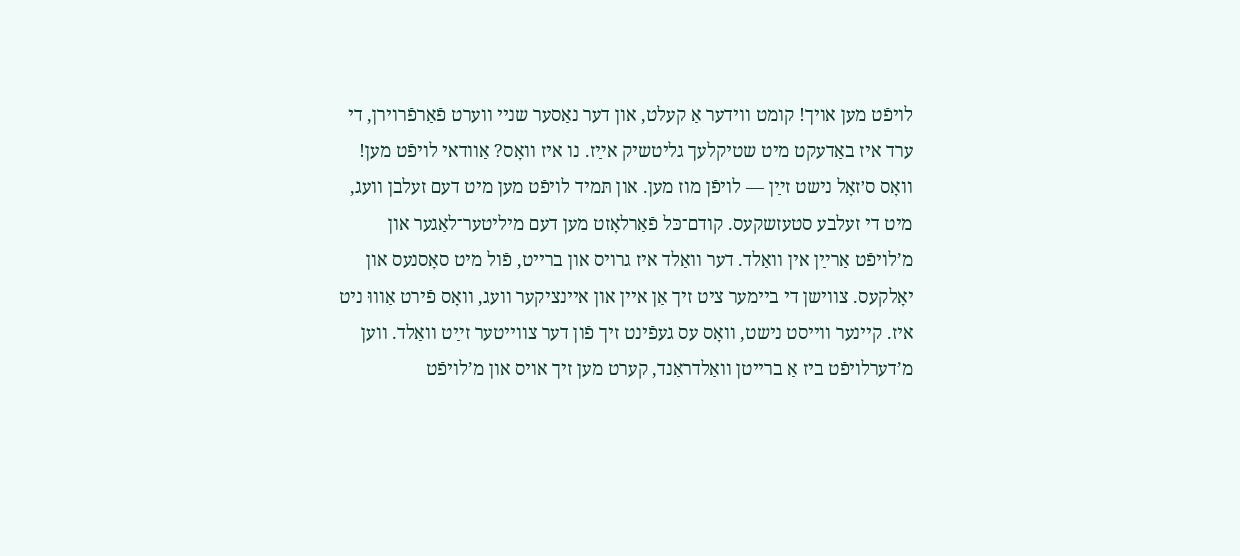לויפֿט מען אויך! קומט ווידער אַ קעלט, און דער נאַסער שניי ווערט פֿאַרפֿרוירן, די ערד איז באַדעקט מיט שטיקלעך גליטשיק אײַז. נו איז וואָס? אַוודאי לויפֿט מען! וואָס ס׳זאָל נישט זײַן — לויפֿן מוז מען. און תּמיד לויפֿט מען מיט דעם זעלבן וועג, מיט די זעלבע סטעזשקעס. קודם־כּל פֿאַרלאָזט מען דעם מיליטער־לאַגער און מ’לויפֿט אַרײַן אין וואַלד. דער וואַלד איז גרויס און ברייט, פֿול מיט סאָסנעס און יאָלקעס. צווישן די ביימער ציט זיך אַן איין און איינציקער וועג, וואָס פֿירט אַוווּ ניט איז. קיינער ווייסט נישט, וואָס עס געפֿינט זיך פֿון דער צווייטער זײַט וואַלד. ווען מ’דערלויפֿט ביז אַ ברייטן וואַלדראַנד, קערט מען זיך אויס און מ’לויפֿט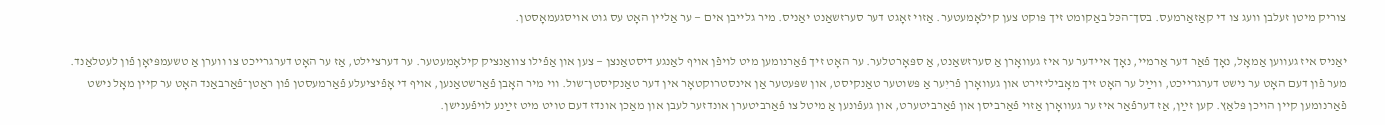צוריק מיטן זעלבן וועג צו די קאַזאַרמעס. בסך־הכּל באַקומט זיך פּוקט צען קילאָמעטער. אַזוי זאָגט דער סערזשאַנט יאַניס. מיר גלייבן אים — ער אַליין האָט עס גוט אויסגעמאָסטן.

יאַניס איז געווען אַמאָל, נאָך פֿאַר דער אַרמיי, נאָך איידער ער איז געוואָרן אַ סערזשאַנט, אַ ספּאָרטלער. ער האָט זיך פֿאַרנומען מיט לויפֿן אויף לאַנגע דיסטאַנצן — צען און אַפֿילו צוואַנציק קילאָמעטער. ער דערציילט, אַז ער האָט דערגרייכט צו ווערן אַ טשעמפּיאָן פֿון לעטלאַנד. מער פֿון דעם האָט ער נישט דערגרייכט, ווײַל ער האָט זיך מאָביליזירט און געוואָרן פֿריִער אַ פּשוטער טאַנקיסט, און שפּעטער אַן אינסטרוקטאָר אין דער טאַנקיסטן־שול. ווי מיר האָבן פֿאַרשטאַנען, אויף די אָפֿיציעלע פֿאַרמעסטן פֿון ראַטן־פֿאַרבאַנד האָט ער קיין מאָל נישט פֿאַרנומען קיין הויכן פּלאַץ. קען זײַן, אַז דערפֿאַר איז ער געוואָרן אַזוי פֿאַרביסן און פֿאַרביטערט, און געפֿונען אַ מיטל צו פֿאַרביטערן אונדזער לעבן און מאַכן אונדז דעם טויט מיט זײַנע לויפֿענישן.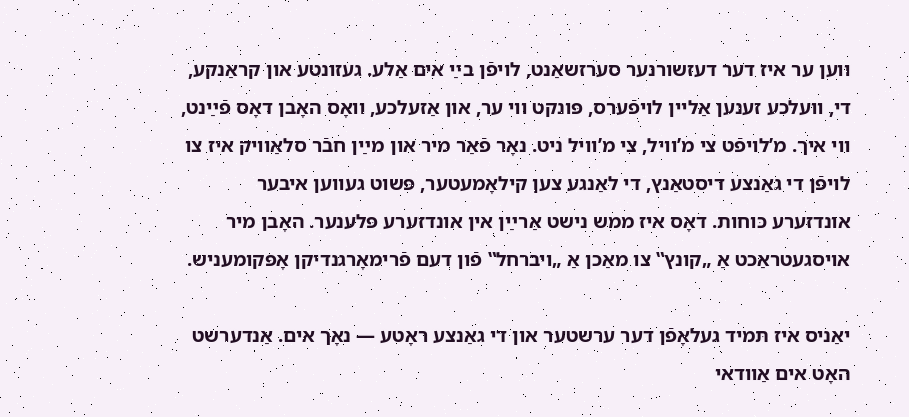ווען ער איז דער דעזשורנער סערזשאַנט, לויפֿן בײַ אים אַלע. געזונטע און קראַנקע, די, וועלכע זענען אַליין לויפֿערס, פּונקט ווי ער, און אַזעלכע, וואָס האָבן דאָס פֿײַנט, ווי איך. מ’לויפֿט צי מ’וויל, צי מ’וויל ניט. נאָר פֿאַר מיר און מײַן חבֿר סלאַוויק איז צו לויפֿן די גאַנצע דיסטאַנץ, די לאַנגע צען קילאָמעטער, פּשוט געווען איבער אונדזערע כּוחות. דאָס איז ממש נישט אַרײַן אין אונדזערע פּלענער. האָבן מיר אויסגעטראַכט אַ „קונץ‟ צו מאַכן אַ „ויברחל‟ פֿון דעם פֿרימאָרגנדיקן אָפּקומעניש.

יאַניס איז תּמיד געלאָפֿן דער ערשטער און די גאַנצע ראָטע — נאָך אים. אַנדערשט האָט אים אַוודאי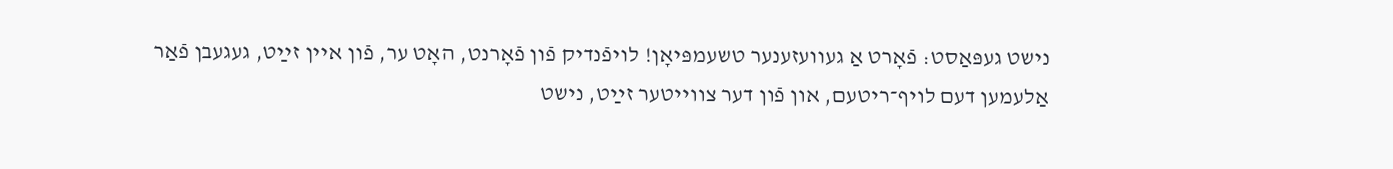נישט געפּאַסט: פֿאָרט אַ געוועזענער טשעמפּיאָן! לויפֿנדיק פֿון פֿאָרנט, האָט ער, פֿון איין זײַט, געגעבן פֿאַר אַלעמען דעם לויף־ריטעם, און פֿון דער צווייטער זײַט, נישט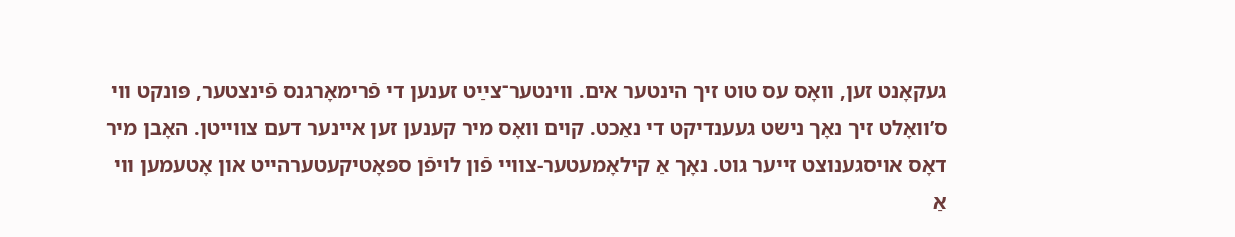געקאָנט זען, וואָס עס טוט זיך הינטער אים. ווינטער־צײַט זענען די פֿרימאָרגנס פֿינצטער, פּונקט ווי ס’וואָלט זיך נאָך נישט געענדיקט די נאַכט. קוים וואָס מיר קענען זען איינער דעם צווייטן. האָבן מיר דאָס אויסגענוצט זייער גוט. נאָך אַ קילאָמעטער-צוויי פֿון לויפֿן ספּאָטיקעטערהייט און אָטעמען ווי אַ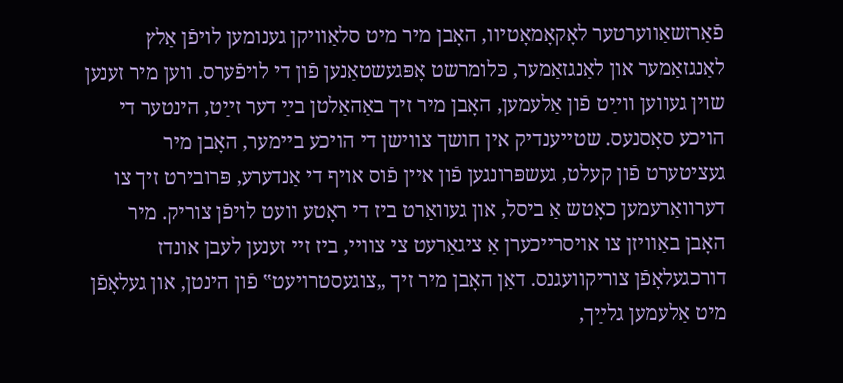פֿאַרזשאַווערטער לאָקאָמאָטיוו, האָבן מיר מיט סלאַוויקן גענומען לויפֿן אַלץ לאַנגזאַמער און לאַנגזאַמער, כּלומרשט אָפּגעשטאַנען פֿון די לויפֿערס. ווען מיר זענען שוין געווען ווײַט פֿון אַלעמען, האָבן מיר זיך באַהאַלטן בײַ דער זײַט, הינטער די הויכע סאָסנעס. שטייענדיק אין חושך צווישן די הויכע ביימער, האָבן מיר געציטערט פֿון קעלט, געשפּרונגען פֿון איין פֿוס אויף די אַנדערע, פּרובירט זיך צו דערוואַרעמען כאָטש אַ ביסל, און געוואַרט ביז די ראָטע וועט לויפֿן צוריק. מיר האָבן באַוויזן צו אויסרייכערן אַ ציגאַרעט צי צוויי, ביז זיי זענען לעבן אונדז דורכגעלאָפֿן צוריקוועגנס. דאַן האָבן מיר זיך „צוגעסטרויעט‟ פֿון הינטן, און געלאָפֿן מיט אַלעמען גלײַך,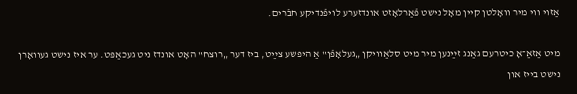אַזוי ווי מיר וואָלטן קיין מאָל נישט פֿאַרלאָזט אונדזערע לויפֿנדיקע חבֿרים.

מיט אַזאַ־אָ כיטרעם גאַנג זײַנען מיר מיט סלאַוויקן „געלאָפֿן‟ אַ היפּשע צײַט, ביז דער „רוצח‟ האָט אונדז ניט געכאַפּט. ער איז נישט געוואָרן נישט בייז און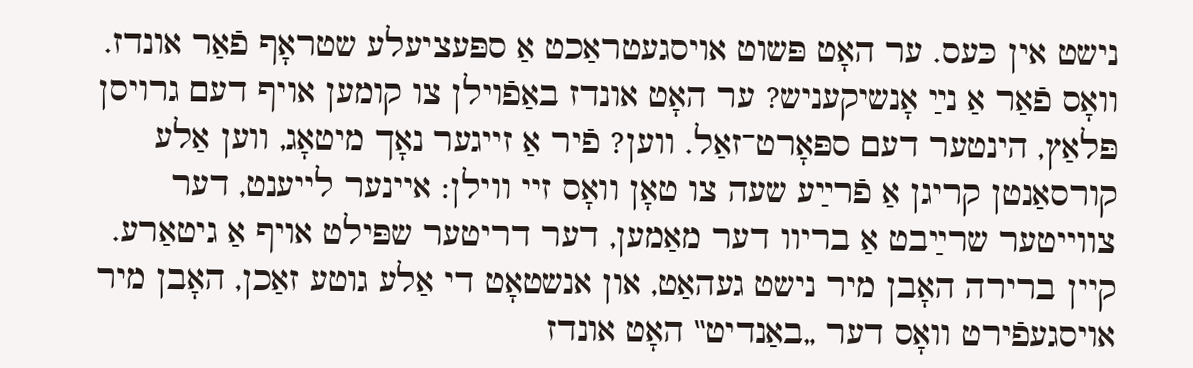נישט אין כּעס. ער האָט פּשוט אויסגעטראַכט אַ ספּעציעלע שטראָף פֿאַר אונדז. וואָס פֿאַר אַ נײַ אָנשיקעניש? ער האָט אונדז באַפֿוילן צו קומען אויף דעם גרויסן פּלאַץ, הינטער דעם ספּאָרט־זאַל. ווען? פֿיר אַ זייגער נאָך מיטאָג, ווען אַלע קורסאַנטן קריגן אַ פֿרײַע שעה צו טאָן וואָס זיי ווילן: איינער לייענט, דער צווייטער שרײַבט אַ בריוו דער מאַמען, דער דריטער שפּילט אויף אַ גיטאַרע. קיין ברירה האָבן מיר נישט געהאַט, און אנשטאָט די אַלע גוטע זאַכן, האָבן מיר אויסגעפֿירט וואָס דער „באַנדיט‟ האָט אונדז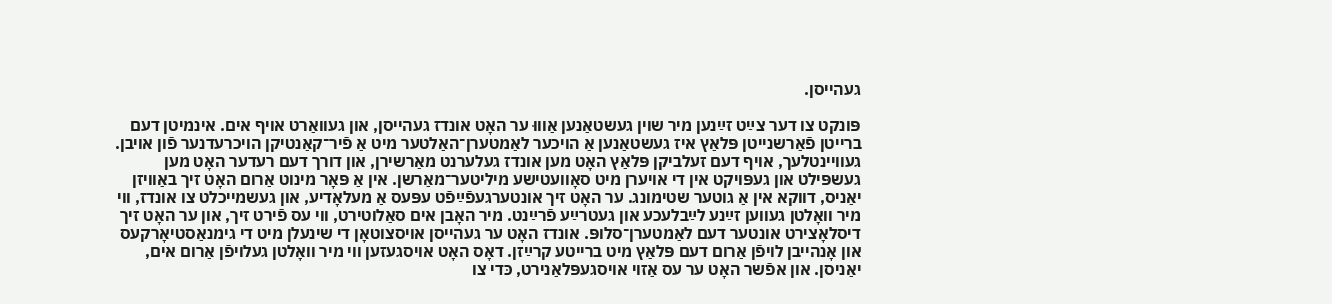געהייסן.

פּונקט צו דער צײַט זײַנען מיר שוין געשטאַנען אַוווּ ער האָט אונדז געהייסן, און געוואַרט אויף אים. אינמיטן דעם ברייטן פֿאַרשנייטן פּלאַץ איז געשטאַנען אַ הויכער לאַמטערן־האַלטער מיט אַ פֿיר־קאַנטיקן הויכרעדנער פֿון אויבן. געוויינטלעך, אויף דעם זעלביקן פּלאַץ האָט מען אונדז געלערנט מאַרשירן, און דורך דעם רעדער האָט מען געשפּילט און געפּויקט אין די אויערן מיט סאָוועטישע מיליטער־מאַרשן. אין אַ פּאָר מינוט אַרום האָט זיך באַוויזן יאַניס, דווקא אין אַ גוטער שטימונג. ער האָט זיך אונטערגעפֿײַפֿט עפּעס אַ מעלאָדיע, און געשמייכלט צו אונדז, ווי מיר וואָלטן געווען זײַנע לײַבלעכע און געטרײַע פֿרײַנט. מיר האָבן אים סאַלוטירט, ווי עס פֿירט זיך, און ער האָט זיך דיסלאָצירט אונטער דעם לאַמטערן־סלופּ. אונדז האָט ער געהייסן אויסצוטאָן די שינעלן מיט די גימנאַסטיאָרקעס און אָנהייבן לויפֿן אַרום דעם פּלאַץ מיט ברייטע קרײַזן. דאָס האָט אויסגעזען ווי מיר וואָלטן געלויפֿן אַרום אים, יאַניסן. און אפֿשר האָט ער עס אַזוי אויסגעפּלאַנירט, כּדי צו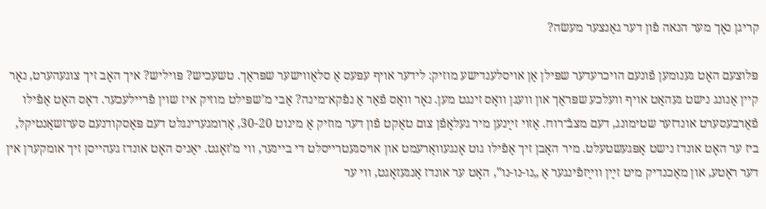קריגן נאָך מער הנאה פֿון דער גאַנצער מעשׂה?

פּלוצעם האָט גענומען פֿונעם הויכרעדער שפּילן אַן אויסלענדישע מוזיק: לידער אויף עפּעס אַ סלאַווישער שפּראַך. טשעכיש? פּויליש? איך האָב זיך צוגעהערט, נאָר קיין אַנונג נישט געהאַט אויף וועלכע שפּראַך און וועגן וואָס זינגט מען. נאָר וואָס פֿאַר אַ נפֿקא־מינה? אַבי מ’שפּילט מוזיק איז שוין פֿריילעכער. דאָס האָט אַפֿילו פֿאַרבעסערט אונדזער שטימונג, דעם מצבֿ־רוח. אַזוי זײַנען מיר געלאָפֿן צום טאַקט פֿון דער מוזיק אַ מינוט 30-20, אַרומגערינגלט דעם פּאַסקודנעם סערזשאַנטיקל, ביז ער האָט אונדז נישט אָפּגעשטעלט. מיר האָבן זיך אַפֿילו גוט אָנגעוואַרעמט און אויסגעטרייסלט די ביינער, ווי מ’זאָגט. יאַניס האָט אונדז געהייסן זיך אומקערן אין דער ראָטע, און מאַכנדיק מיט זײַן ווײַזפֿינגער אַ „נו-נו-נו‟, האָט ער אונדז אָנגעזאָגט, ווי ער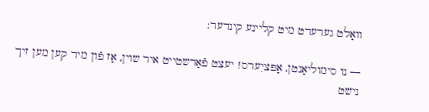וואָלט גערעדט מיט קליינע קינדער:

— נו סימוליאַנטן, אָפּציִערס! יעצט פֿאַרשטייט איר שוין, אַז פֿון מיר קען מען זיך נישט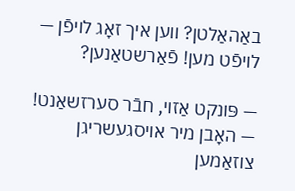באַהאַלטן? ווען איך זאָג לויפֿן — לויפֿט מען! פֿאַרשטאַנען?

— פּונקט אַזוי, חבֿר סערזשאַנט! — האָבן מיר אויסגעשריגן צוזאַמען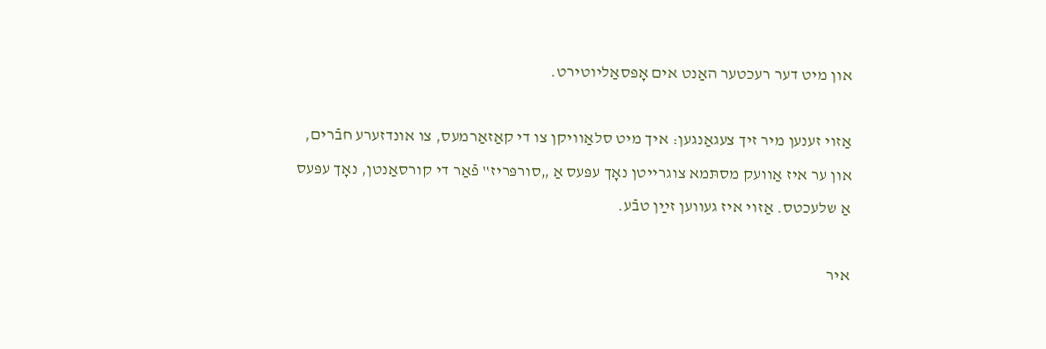און מיט דער רעכטער האַנט אים אָפּסאַליוטירט.

אַזוי זענען מיר זיך צעגאַנגען: איך מיט סלאַוויקן צו די קאַזאַרמעס, צו אונדזערע חבֿרים, און ער איז אַוועק מסתּמא צוגרייטן נאָך עפּעס אַ „סורפּריז‟ פֿאַר די קורסאַנטן, נאָך עפּעס אַ שלעכטס. אַזוי איז געווען זײַן טבֿע.

איר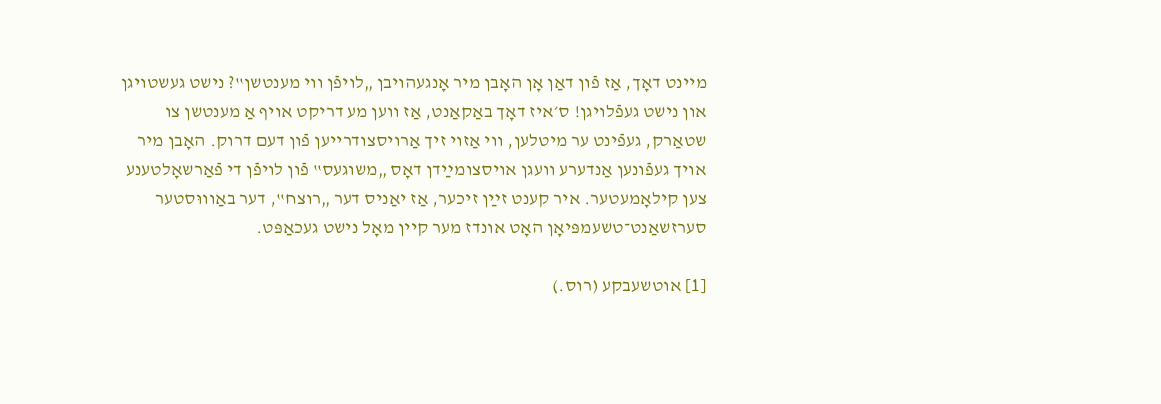מיינט דאָך, אַז פֿון דאַן אָן האָבן מיר אָנגעהויבן „לויפֿן ווי מענטשן‟? נישט געשטויגן און נישט געפֿלויגן! ס׳איז דאָך באַקאַנט, אַז ווען מע דריקט אויף אַ מענטשן צו שטאַרק, געפֿינט ער מיטלען, ווי אַזוי זיך אַרויסצודרייען פֿון דעם דרוק. האָבן מיר אויך געפֿונען אַנדערע וועגן אויסצומײַדן דאָס „משוגעס‟ פֿון לויפֿן די פֿאַרשאָלטענע צען קילאָמעטער. איר קענט זײַן זיכער, אַז יאַניס דער „רוצח‟, דער באַוווּסטער סערזשאַנט־טשעמפּיאָן האָט אונדז מער קיין מאָל נישט געכאַפּט.

[1] אוטשעבקע (רוס.)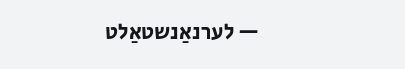— לערנאַנשטאַלט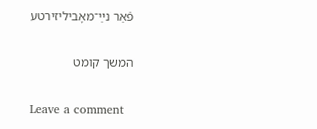פֿאַר נײַ־מאָביליזירטע

המשך קומט

Leave a comment